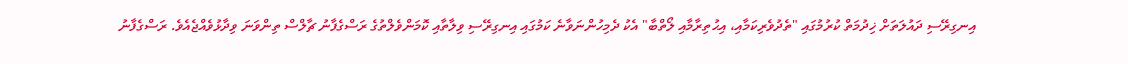އިނގިރޭސި ދައުލަތަށް ޚިދުމަތް ކުރުމުގައި "ތެދުވެރިކަމާއި، އިޙުތިރާމާއި ލޯތްބާ" އެކު ދެމިހުންނަވާނެ ކަމުގައި އިނގިރޭސި ވިލާތާއި ކޮމަންވެލްތުގެ ރަސްގެފާނު ޗާލްސް ތިންވަނަ ވިދާޅުވެއްޖެއެވެ. ރަސްގެފާނު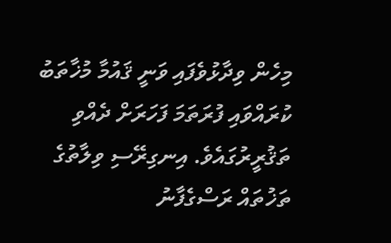މިހެން ވިދާޅުވެފައި ވަނީ ޤައުމާ މުޚާތަބު ކުރައްވައި ފުރަތަމަ ފަހަރަށް ދެއްވި ތަޤުރީރުގައެވެ. އިނގިރޭސި ވިލާތުގެ ތަޚުތައް ރަސްގެފާނު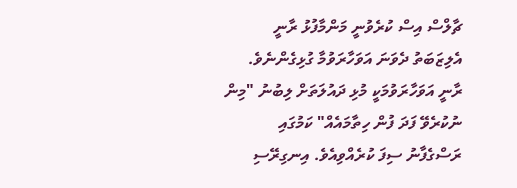ޗާލްސް އިސް ކުރެވުނީ މަންމާފުޅު ރާނީ އެލިޒަބަތު ދެވަނަ އަވަހާރަވުމާ ގުޅިގެންނެވެ.
ރާނީ އަވަހާރަވުމަކީ މުޅި ދައުލަތަށް ލިބުނު "މިން ނުކުރެވޭ ފަދަ ފުން ހިތާމައެއް" ކަމުގައި ރަސްގެފާނު ސިފަ ކުރެއްވިއެވެ. އިނގިރޭސި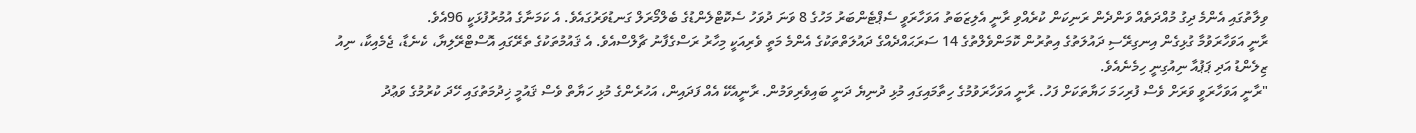ވިލާތުގައި އެންމެ ދިގު މުއްދަތެއް ވަންދެން ރަނިކަން ކުރެއްވި ރާނީ އެލިޒަބަތު އަވަހާރަވީ ސެޕްޓެންބަރު މަހުގެ 8 ވަނަ ދުވަހު ސެކޮޓްލެންޑުގެ ބެލްމޯރަލް ގަނޑުވަރުގައެވެ. އެ ކަމަނާގެ އުމުރުފުޅަކީ 96އެވެ.
ރާނީ އަވަހާރަވުމާ ގުޅިގެން އިނގިރޭސި ދައުލަތުގެ އިތުރުން ކޮމަންވެލްތުގެ 14 ސަރަޙައްދެއްގެ ދައުލަތްތަކުގެ އެންމެ މަތީ ވެރިއަކީ މިހާރު ރަސްގެފާނު ޗާލްސްއެވެ. އެ ޤައުމުތަކުގެ ތެރޭގައި އޮސްޓްރޭލިޔާ، ކެނެޑާ، ޖެމެއިކާ، ނިއު ޒިލެންޑު އަދި ޕަޕުއާ ނިއުގިނީ ހިމެނެއެވެ.
"ރާނީ އަވަހާރަވީ ވަރަށް ވެސް ފުރިހަމަ ހަޔާތަކަށް ފަހު. ރާނީ އަވަހާރަވުމުގެ ހިތާމައިގައި މުޅި ދުނިޔެ ދަނީ ބައިވެރިވަމުން. ރާނީއެކޭ އެއް ފަދައިން، އަހުރެންގެ މުޅި ހަޔާތް ވެސް ޤައުމީ ޚިދުމަތުގައި ހޭދަ ކުރުމުގެ ވަޢުދު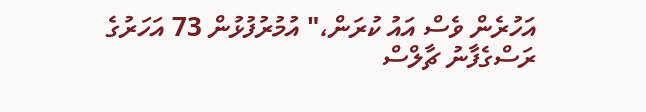އަހުރެން ވެސް އައު ކުރަން،" އުމުރުފުޅުން 73 އަހަރުގެ ރަސްގެފާނު ޗާލްސް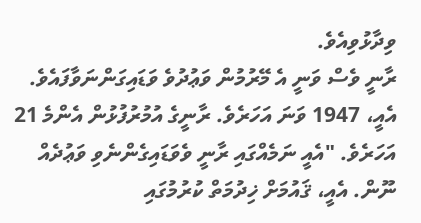ވިދާޅުވިއެވެ.
ރާނީ ވެސް ވަނީ އެ މޭރުމުން ވަޢުދުވެ ވަޑައިގަންނަވާފައެވެ. އެއީ، 1947 ވަނަ އަހަރެވެ. ރާނީގެ އުމުރުފުޅުން އެންމެ 21 އަހަރެވެ. "އެއީ ނަމެއްގައި ރާނީ ވެވަޑައިގެންނެވި ވަޢުދެއް ނޫން. އެއީ، ޤައުމަށް ޚިދުމަތް ކުރުމުގައި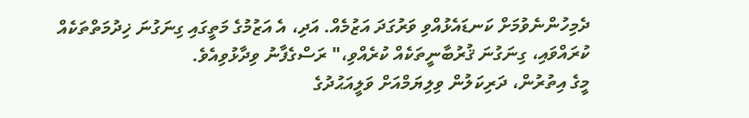ދެމިހުންނެވުމަށް ކަނޑައެޅުއްވި ވަރުގަދަ އަޒުމެއް. އަދި، އެ އަޒުމުގެ މަތީގައި ގިނަގުނަ ޚިދުމަތްތަކެއް ކުރައްވައި، ގިނަގުނަ ޤުރުބާނީތަކެއް ކުރެއްވި،" ރަސްގެފާނު ވިދާޅުވިއެވެ.
މީގެ އިތުރުން، ދަރިކަލުން ވިލިޔަމްއަށް ވަލީއަޙުދުގެ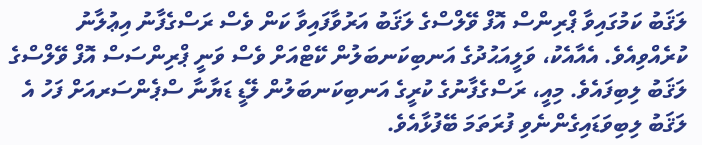ލަޤަބު ކަމުގައިވާ ޕްރިންސް އޮފް ވޭލްސްގެ ލަޤަބު އަރުވާފައިވާ ކަން ވެސް ރަސްގެފާނު އިޢުލާނު ކުރެއްވިއެވެ. އެއާއެކު، ވަލީއަޙުދުގެ އަނބިކަނބަލުން ކޭޓްއަށް ވެސް ވަނީ ޕްރިންސަސް އޮފް ވޭލްސްގެ ލަޤަބު ލިބިފައެވެ. މިއީ، ރަސްގެފާނުގެ ކުރީގެ އަނބިކަނބަލުން ލޭޑީ ޑަޔާނާ ސްޕެންސަރއަށް ފަހު އެ ލަޤަބު ލިބިވަޑައިގެންނެވި ފުރަތަމަ ބޭފުޅާއެވެ.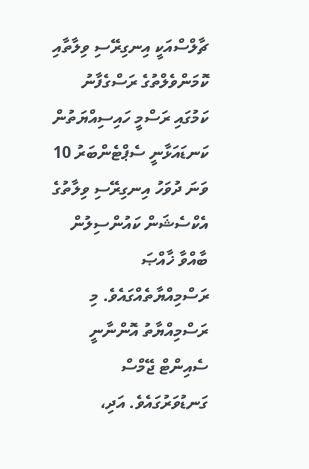ޗާލްސްއަކީ އިނގިރޭސި ވިލާތާއި ކޮމަންވެލްތުގެ ރަސްގެފާނު ކަމުގައި ރަސްމީ ހައިސިއްޔަތުން ކަނޑައަޅާނީ ސެޕްޓެންބަރު 10 ވަނަ ދުވަހު އިނގިރޭސި ވިލާތުގެ އެކްސެޝަން ކައުންސިލުން ބާއްވާ ޚާއްޞަ ރަސްމިއްޔާތެއްގައެވެ. މި ރަސްމިއްޔާތު އޮންނާނީ ސެއިންޓް ޖޭމްސް ގަނޑުވަރުގައެވެ. އަދި،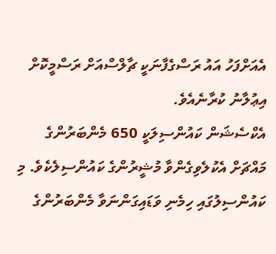އެއަށްފަހު އައު ރަސްގެފާނަކީ ޗާލްސްއަށް ރަސްމީކޮށް އިޢުލާނު ކުރާނެއެވެ.
އެކްސެޝަން ކައުންސިލަކީ 650 މެންބަރުންގެ މައްޗަށް އެކުލެވިގެންވާ މުޝީރުންގެ ކައުންސިލެކެވެ. މި ކައުންސިލުގައި ހިމެނި ވަޑައިގަންނަވާ މެންބަރުންގެ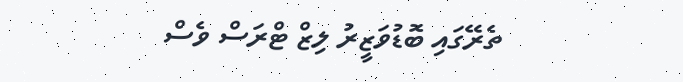ތެރޭގައި ބޮޑުވަޒީރު ލިޒް ޓްރަސް ވެސް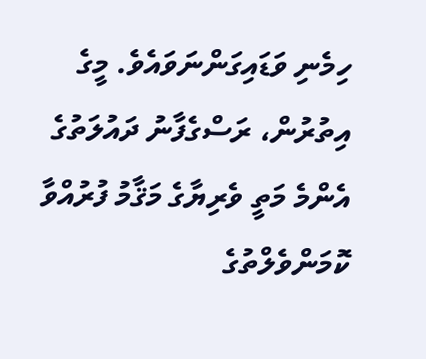ހިމެނި ވަޑައިގަންނަވައެވެ. މީގެ އިތުރުން، ރަސްގެފާނު ދައުލަތުގެ އެންމެ މަތީ ވެރިޔާގެ މަޤާމު ފުރުއްވާ ކޮމަންވެލްތުގެ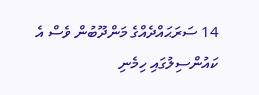14 ސަރަޙައްދެއްގެ މަންދޫބުން ވެސް އެ ކައުންސިލުގައި ހިމެނި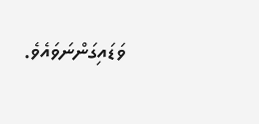ވަޑައިގަންނަވައެވެ.